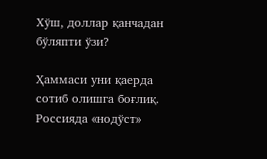Хўш, доллар қанчадан бўляпти ўзи?

Ҳаммаси уни қаерда сотиб олишга боғлиқ. Россияда «нодўст»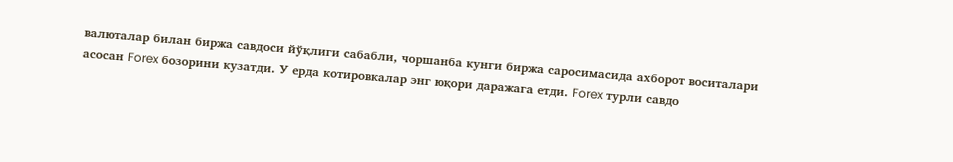валюталар билан биржа савдоси йўқлиги сабабли, чоршанба кунги биржа саросимасида ахборот воситалари асосан Forex бозорини кузатди. У ерда котировкалар энг юқори даражага етди. Forex турли савдо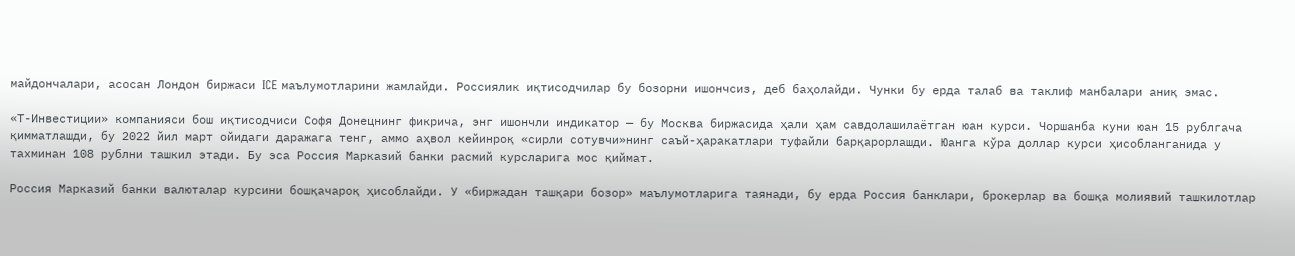майдончалари, асосан Лондон биржаси ICE маълумотларини жамлайди. Россиялик иқтисодчилар бу бозорни ишончсиз, деб баҳолайди. Чунки бу ерда талаб ва таклиф манбалари аниқ эмас.

«Т-Инвестиции» компанияси бош иқтисодчиси Софя Донецнинг фикрича, энг ишончли индикатор — бу Москва биржасида ҳали ҳам савдолашилаётган юан курси. Чоршанба куни юан 15 рублгача қимматлашди, бу 2022 йил март ойидаги даражага тенг, аммо аҳвол кейинроқ «сирли сотувчи»нинг саъй-ҳаракатлари туфайли барқарорлашди. Юанга кўра доллар курси ҳисобланганида у тахминан 108 рублни ташкил этади. Бу эса Россия Марказий банки расмий курсларига мос қиймат.

Россия Марказий банки валюталар курсини бошқачароқ ҳисоблайди. У «биржадан ташқари бозор» маълумотларига таянади, бу ерда Россия банклари, брокерлар ва бошқа молиявий ташкилотлар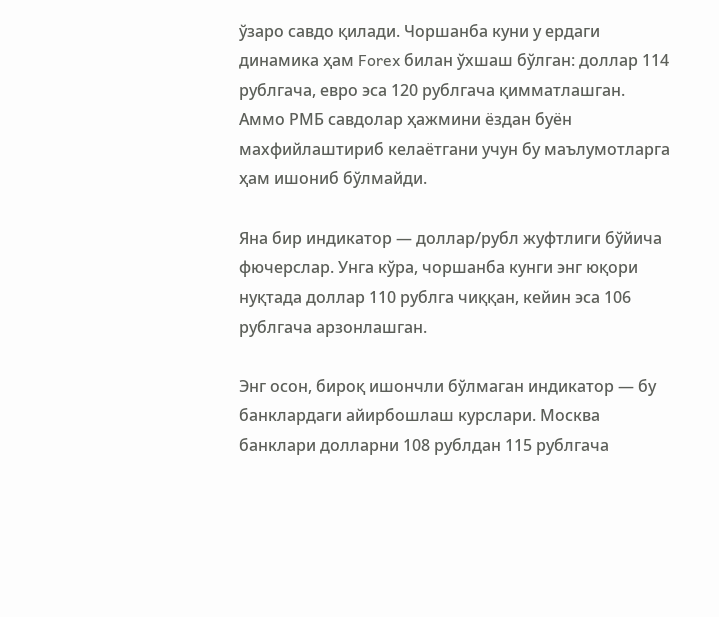ўзаро савдо қилади. Чоршанба куни у ердаги динамика ҳам Forex билан ўхшаш бўлган: доллар 114 рублгача, евро эса 120 рублгача қимматлашган. Аммо РМБ савдолар ҳажмини ёздан буён махфийлаштириб келаётгани учун бу маълумотларга ҳам ишониб бўлмайди.

Яна бир индикатор — доллар/рубл жуфтлиги бўйича фючерслар. Унга кўра, чоршанба кунги энг юқори нуқтада доллар 110 рублга чиққан, кейин эса 106 рублгача арзонлашган.

Энг осон, бироқ ишончли бўлмаган индикатор — бу банклардаги айирбошлаш курслари. Москва банклари долларни 108 рублдан 115 рублгача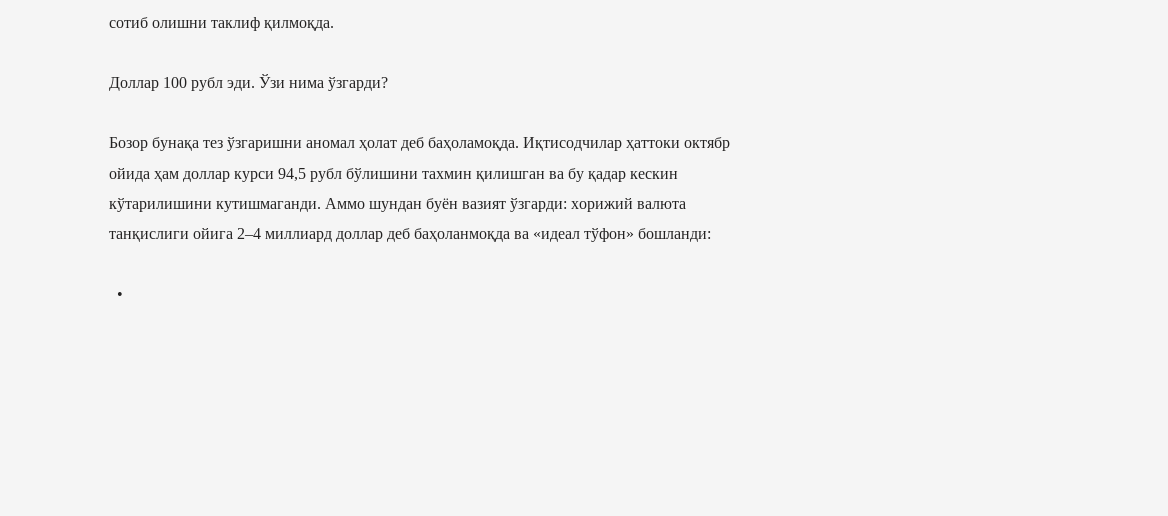сотиб олишни таклиф қилмоқда.

Доллар 100 рубл эди. Ўзи нима ўзгарди?

Бозор бунақа тез ўзгаришни аномал ҳолат деб баҳоламоқда. Иқтисодчилар ҳаттоки октябр ойида ҳам доллар курси 94,5 рубл бўлишини тахмин қилишган ва бу қадар кескин кўтарилишини кутишмаганди. Аммо шундан буён вазият ўзгарди: хорижий валюта танқислиги ойига 2–4 миллиард доллар деб баҳоланмоқда ва «идеал тўфон» бошланди:

  •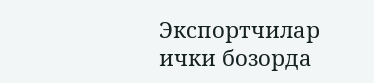Экспортчилар ички бозорда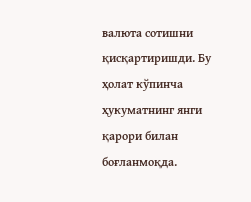валюта сотишни қисқартиришди. Бу ҳолат кўпинча ҳукуматнинг янги қарори билан боғланмоқда.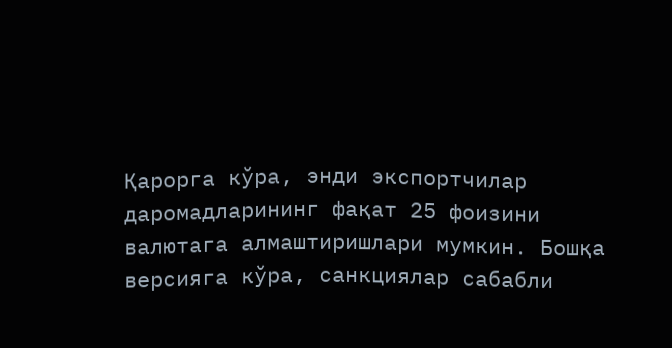Қарорга кўра, энди экспортчилар даромадларининг фақат 25 фоизини валютага алмаштиришлари мумкин. Бошқа версияга кўра, санкциялар сабабли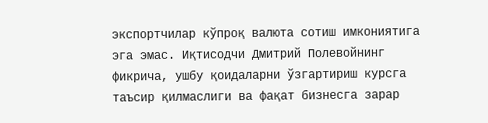экспортчилар кўпроқ валюта сотиш имкониятига эга эмас. Иқтисодчи Дмитрий Полевойнинг фикрича, ушбу қоидаларни ўзгартириш курсга таъсир қилмаслиги ва фақат бизнесга зарар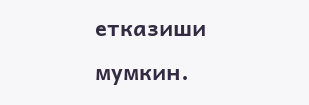етказиши мумкин.